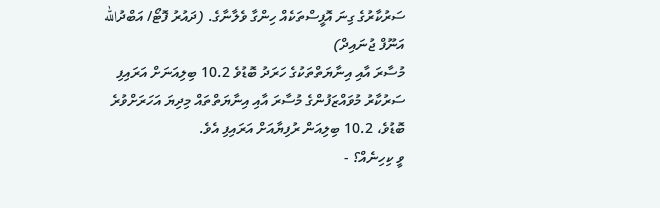ސަރުކާރުގެ ގިނަ އޮފީސްތަކެއް ހިންގާ ވެލާނާގެ. (ދައުރު ފޮޓޯ/ އަބްދުالله އަނޫފް ޖުނައިދް)
މުސާރަ އާއި އިނާޔަތްތަކުގެ ހަރަދު ބޮޑުވެ 10.2 ބިލިއަނަށް އަރައިފި
ސަރުކާރު މުވައްޒަފުންގެ މުސާރަ އާއި އިނާޔަތްތައް މިދިޔަ އަހަރަށްވުރެ ބޮޑުވެ، 10.2 ބިލިއަން ރުފިޔާއަށް އަރައިފި އެވެ.
ވީ ކިހިނެއް؟ -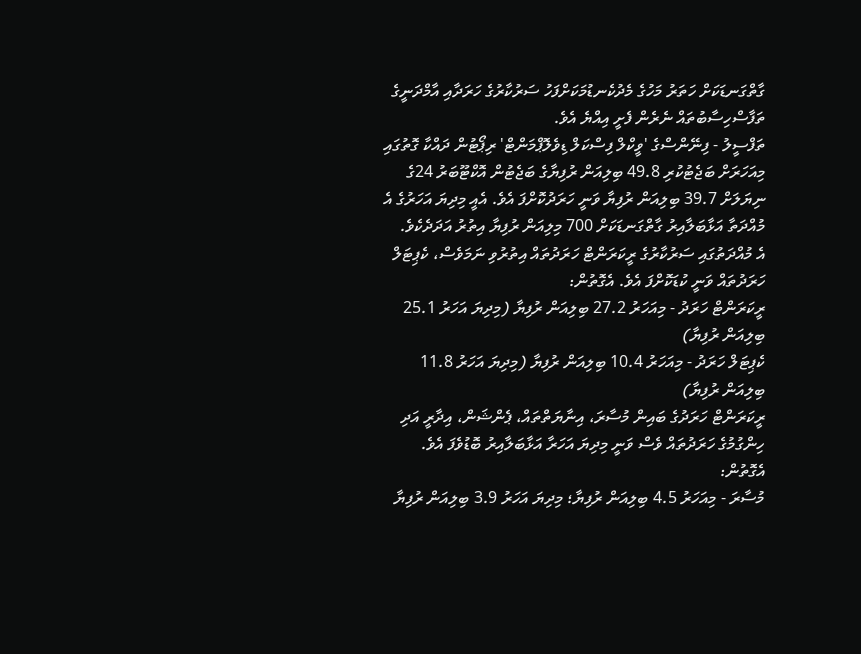ގާތްގަނޑަކަށް ހަތަރު މަހުގެ މެދުކެނޑުމަކަށްފަހު ސަރުކާރުގެ ހަރަދާއި އާމްދަނީގެ ތަފާސްހިސާބުތައް ނެރެން ފެށީ އިއްޔެ އެވެ.
ތަފްސީލު - ފިނޭންސްގެ 'ވީކްލް ފިސްކަލް ޑިވެލޮޕްމަންޓް' ރިޕޯޓުން ދައްކާ ގޮތުގައި މިއަހަރަށް ބަޖެޓުކުރި 49.8 ބިލިއަން ރުފިޔާގެ ބަޖެޓުން އޮކްޓޫބަރު 24ގެ ނިޔަލަށް 39.7 ބިލިއަން ރުފިޔާ ވަނީ ހަރަދުކޮށްފަ އެވެ. އެއީ މިދިޔަ އަހަރުގެ އެ މުއްދަތާ އަޅާބަލާއިރު ގާތްގަނޑަކަށް 700 މިލިއަން ރުފިޔާ އިތުރު އަދަދެކެވެ.
އެ މުއްދަތުގައި ސަރުކާރުގެ ރީކަރަންޓް ހަރަދުތައް އިތުރުވި ނަމަވެސް، ކެޕިޓަލް ހަރަދުތައް ވަނީ ކުޑަކޮށްފަ އެވެ. އެގޮތުން:
ރީކަރަންޓް ހަރަދު - މިއަހަރު 27.2 ބިލިއަން ރުފިޔާ (މިދިޔަ އަހަރު 25.1 ބިލިއަން ރުފިޔާ)
ކެޕިޓަލް ހަރަދު - މިއަހަރު 10.4 ބިލިއަން ރުފިޔާ (މިދިޔަ އަހަރު 11.8 ބިލިއަން ރުފިޔާ)
ރީކަރަންޓް ހަރަދުގެ ބައިން މުސާރަ، އިނާޔަތްތައް، ޕެންޝަން، އިދާރީ އަދި ހިންގުމުގެ ހަރަދުތައް ވެސް ވަނީ މިދިޔަ އަހަރާ އަޅާބަލާއިރު ބޮޑުވެފަ އެވެ. އެގޮތުން:
މުސާރަ - މިއަހަރު 4.5 ބިލިއަން ރުފިޔާ؛ މިދިޔަ އަހަރު 3.9 ބިލިއަން ރުފިޔާ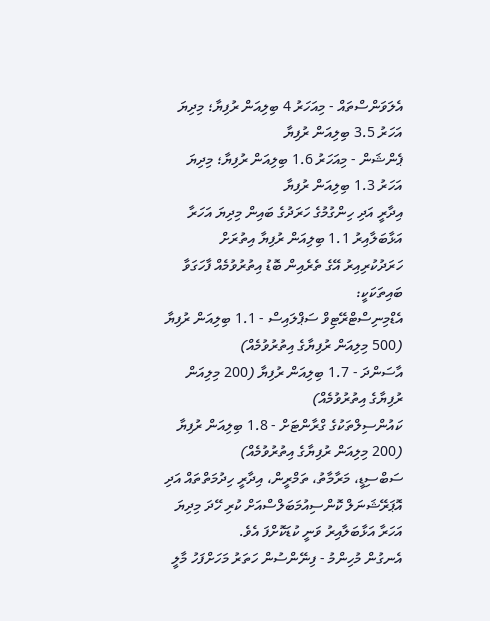އެލަވަންސްތައް - މިއަހަރު 4 ބިލިއަން ރުފިޔާ؛ މިދިޔަ އަހަރު 3.5 ބިލިއަން ރުފިޔާ
ޕެންޝަން - މިއަހަރު 1.6 ބިލިއަން ރުފިޔާ؛ މިދިޔަ އަހަރު 1.3 ބިލިއަން ރުފިޔާ
އިދާރީ އަދި ހިންގުމުގެ ހަރަދުގެ ބައިން މިދިޔަ އަހަރާ އަޅާބަލާއިރު 1.1 ބިލިއަން ރުފިޔާ އިތުރަށް ހަރަދުކުރިއިރު އޭގެ ތެރެއިން ބޮޑު އިތުރުވުމެއް ފާހަގަވާ ބައިތަކަކީ:
އެޑްމިނިސްޓްރޭޓިވް ސަޕްލައިސް - 1.1 ބިލިއަން ރުފިޔާ (500 މިލިއަން ރުފިޔާގެ އިތުރުވުމެއް)
އާސަންދަ - 1.7 ބިލިއަން ރުފިޔާ (200 މިލިއަން ރުފިޔާގެ އިތުރުވުމެއް)
ކައުންސިލްތަކުގެ ގްރާންޓަށް - 1.8 ބިލިއަން ރުފިޔާ (200 މިލިއަން ރުފިޔާގެ އިތުރުވުމެއް)
ސަބްސިޑީ، މަރާމާތު، ތަމްރީން، އިދާރީ ހިދުމަތްތައް އަދި އޮޕަރޭޝަނަލް ކޮންސިއުމަބަލްސްއަށް ކުރި ހޭދަ މިދިޔަ އަހަރާ އަޅާބަލާއިރު ވަނީ ކުޑަކޮށްފަ އެވެ.
އެނގުން މުހިންމު - ފިނޭންސުން ހަތަރު މަހަށްފަހު މާލީ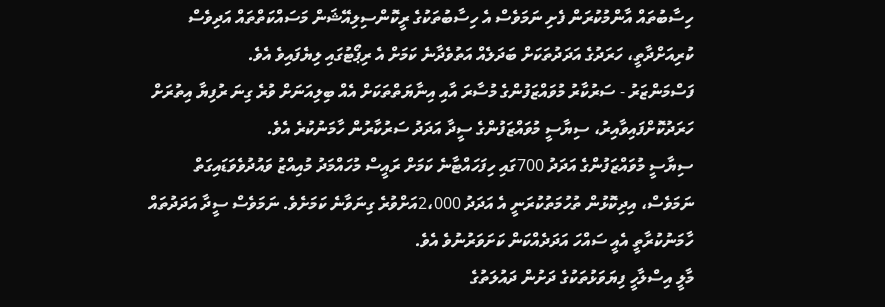ހިސާބުތައް އާންމުކުރަން ފެށި ނަމަވެސް އެ ހިސާބުތަކުގެ ރީކޮންސިލިއޭޝަން މަސައްކަތްތައް އަދިވެސް ކުރިއަށްދާތީ، ހަރަދުގެ އަދަދުތަކަށް ބަދަލެއް އަތުވެދާނެ ކަމަށް އެ ރިޕޯޓުގައި ލިޔެފައިވެ އެވެ.
ފަސްމަންޒަރު - ސަރުކާރު މުވައްޒަފުންގެ މުސާރަ އާއި އިނާޔަތްތަކަށް އެއް ބިލިއަނަށް ވުރެ ގިނަ ރުފިޔާ އިތުރަށް ހަރަދުކޮށްފައިވާއިރު، ސިޔާސީ މުވައްޒަފުންގެ ސީދާ އަދަދު ސަރުކާރުން ހާމަނުކުރެ އެވެ.
ސިޔާސީ މުވައްޒަފުންގެ އަދަދު 700ގައި ހިފަހައްޓާނެ ކަމަށް ރައީސް މުހައްމަދު މުއިއްޒު ވައުދުވެވަޑައިގަތް ނަމަވެސް، އިދިކޮޅުން ތުހުމަތުކުރަނީ އެ އަދަދު 2،000އަށްވުރެ ގިނަވާނެ ކަމަށެވެ. ނަމަވެސް ސީދާ އަދަދުތައް ހާމަނުކުރާތީ އެއީ ސައްހަ އަދަދެއްކަން ކަށަވަރުނުވެ އެވެ.
މާލީ އިސްލާހީ ފިޔަވަޅުތަކުގެ ދަށުން ދައުލަތުގެ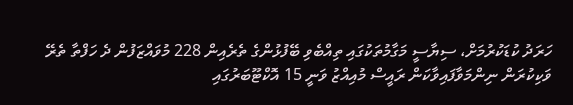ހަރަދު ކުޑަކުރުމަށް، ސިޔާސީ މަގާމުތަކުގައި ތިއްބެވި ބޭފުޅުންގެ ތެރެއިން 228 މުވައްޒަފުން ދެ ހަފްތާ ތެރޭ ވަކިކުރަން ނިންމަވާފައިވާކަން ރައީސް މުއިއްޒު ވަނީ 15 އޮކްޓޫބަރުގައި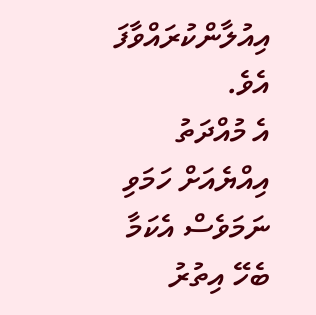އިއުލާންކުރައްވާފަ އެވެ.
އެ މުއްދަތު އިއްޔެއަށް ހަމަވި ނަމަވެސް އެކަމާ ބެހޭ އިތުރު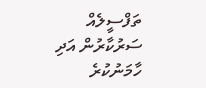ތަފްސީލެއް ސަރުކާރުން އަދި ހާމަނުކުރެ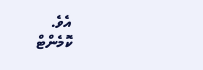އެވެ.
ކޮމެންޓް